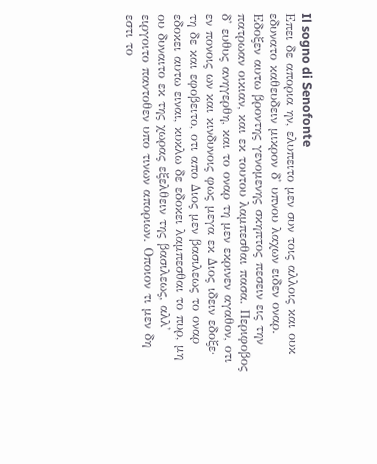Il sogno di Senofonte
Επει δε απορια ην, ελυπειτο μεν συν τοις αλλοις και ουκ εδυνατο καθευδειν μικρον δ' υπνου λαχων ειδεν οναρ. Εδοξεν αυτω βροντης γενομενης σκηπτος πεσειν εις την πατρωαν οικιαν, και εκ τουτου λαμπεσθαι πασα. Περιφοβος δ' ευθυς ανηγερθη, και το οναρ τη μεν εκρινεν αγαθον, οτι εν πονοις ων και κινδυνοις φως μεγα εκ Διος ιδειν εδοξε· τη δε και εφοβειτο, οτι απο Διος μεν βασιλεως το οναρ εδοκει αυτω ειναι, κυκλω δε εδοκει λαμπεσθαι το πυρ, μη ου δυναιτο εκ της χωρας εξελθειν της βασιλεως, αλλ' ειργοιτο παντοθεν υπο τινων αποριων. Οποιον τι μεν δη εστι το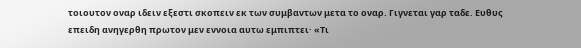τοιουτον οναρ ιδειν εξεστι σκοπειν εκ των συμβαντων μετα το οναρ. Γιγνεται γαρ ταδε. Ευθυς επειδη ανηγερθη πρωτον μεν εννοια αυτω εμπιπτει· «Τι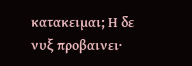κατακειμαι; Η δε νυξ προβαινει·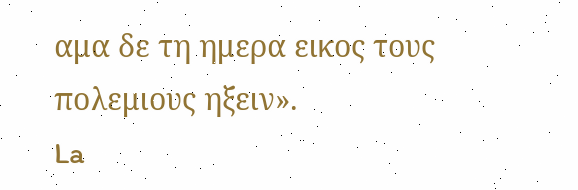αμα δε τη ημερα εικος τους πολεμιους ηξειν».
La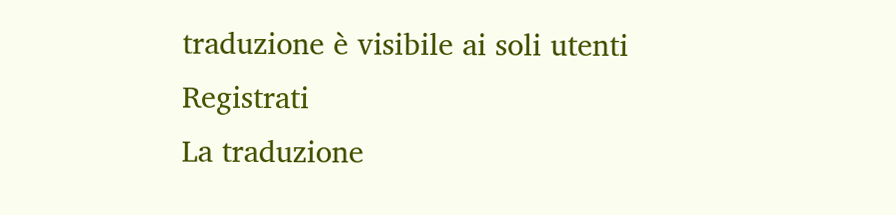traduzione è visibile ai soli utenti Registrati
La traduzione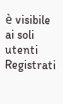è visibile ai soli utenti Registrati